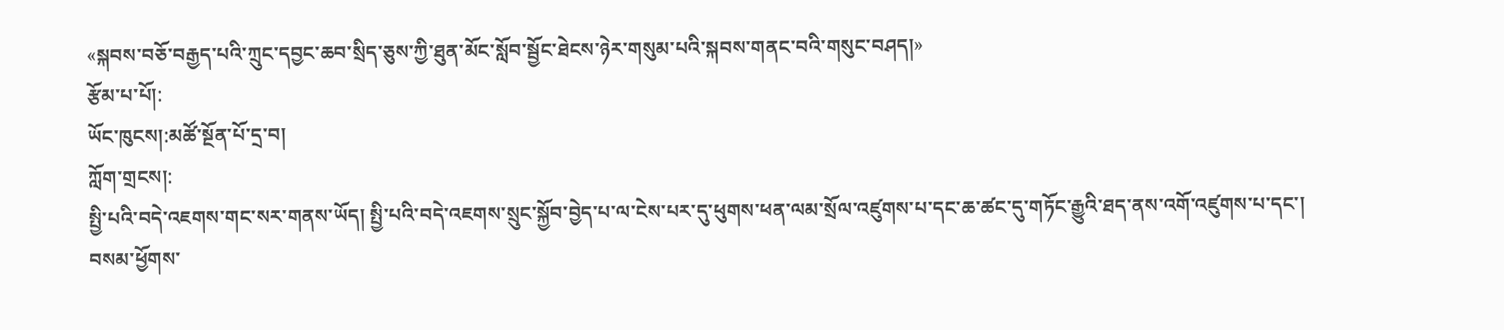«སྐབས་བཅོ་བརྒྱད་པའི་ཀྲུང་དབྱང་ཆབ་སྲིད་ཅུས་ཀྱི་ཐུན་མོང་སློབ་སྦྱོང་ཐེངས་ཉེར་གསུམ་པའི་སྐབས་གནང་བའི་གསུང་བཤད།»
རྩོམ་པ་པོ།:
ཡོང་ཁུངས།:མཚོ་སྔོན་པོ་དྲ་བ།
ཀློག་གྲངས།:
སྤྱི་པའི་བདེ་འཇགས་གང་སར་གནས་ཡོད། སྤྱི་པའི་བདེ་འཇགས་སྲུང་སྐྱོབ་བྱེད་པ་ལ་ངེས་པར་དུ་ཕུགས་ཕན་ལམ་སྲོལ་འཛུགས་པ་དང་ཆ་ཚང་དུ་གཏོང་རྒྱུའི་ཐད་ནས་འགོ་འཛུགས་པ་དང་། བསམ་ཕྱོགས་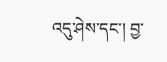འདུ་ཤེས་དང་། བྱ་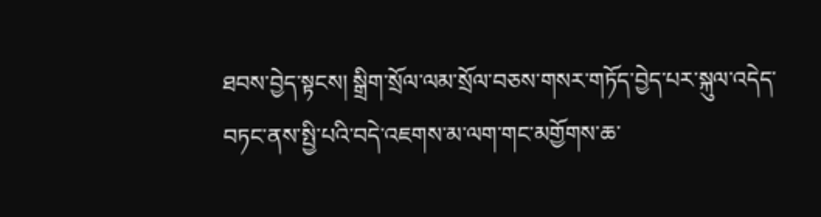ཐབས་བྱེད་སྟངས། སྒྲིག་སྲོལ་ལམ་སྲོལ་བཅས་གསར་གཏོད་བྱེད་པར་སྐུལ་འདེད་བཏང་ནས་སྤྱི་པའི་བདེ་འཇགས་མ་ལག་གང་མགྱོགས་ཆ་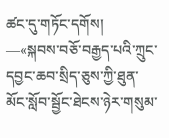ཚང་དུ་གཏོང་དགོས།
—«སྐབས་བཅོ་བརྒྱད་པའི་ཀྲུང་དབྱང་ཆབ་སྲིད་ཅུས་ཀྱི་ཐུན་མོང་སློབ་སྦྱོང་ཐེངས་ཉེར་གསུམ་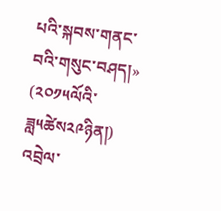པའི་སྐབས་གནང་བའི་གསུང་བཤད།» (༢༠༡༥ལོའི་ཟླ༥ཚེས༢༩ཉིན།)
འབྲེལ་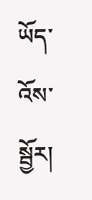ཡོད་འོས་སྦྱོར།